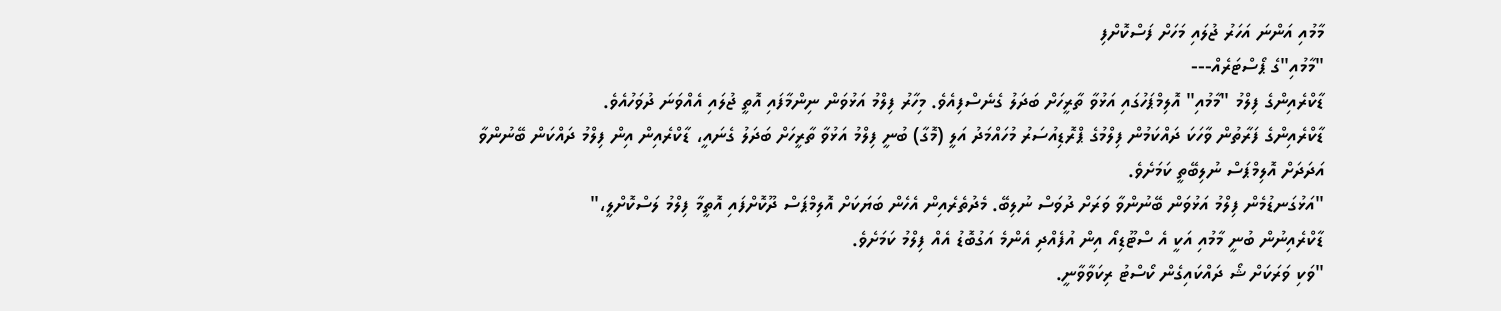މާމުއި އަންނަ އަހަރު ޖުލައި މަހަށް ފަސްކޮށްފި
"މާމުއި"ގެ ޕޯސްޓަރެއް---
ޑާކްރެއިންގެ ފިލްމު "މާމުއި" އޮލިމްޕަހުގައި އަޅުވާ ތާރީހަށް ބަދަލު ގެނެސްފިއެވެ. މިހާރު ފިލްމު އަޅުވަން ނިންމާފައި އޮތީ ޖުލައި އެއްވަނަ ދުވަހުއެވެ.
ޑާކްރެއިންގެ ފަރާތުން ވާހަކަ ދައްކަމުން ފިލްމުގެ ޕްރޮޑިއުސަރު މުހައްމަދު އަލީ (މޮގާ) ބުނީ ފިލްމު އަޅުވާ ތާރީހަށް ބަދަލު ގެނައީ، ޑާކްރެއިން އިން ފިލްމު ދައްކަން ބޭނުންވާ އަދަދަށް އޮލިމްޕަސް ނުލިބޭތީ ކަމަށެވެ.
"އަޅުގަނޑުމެން ފިލްމު އަޅުވަން ބޭނުންވާ ވަރަށް ދުވަސް ނުލިބޭ. މެދުތެރެއިން އެހެން ބަޔަކަށް އޮލިމްޕަސް ދޫކޮށްފައި އޮތީމާ ފިލްމު ލަސްކޮށްލީ،"
ޑާކްރެއިނުން ބުނީ މާމުއި އަކީ އެ ސްޓޫޑިއޯ އިން އުފެއްދި އެންމެ އަގުބޮޑު އެއް ފިލްމު ކަމަށެވެ.
"ވަކި ވަރަކަށް ޝޯ ދައްކައިގެން ކޯސްޓު ރިކަވާވާނީ.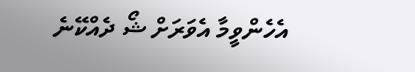އެހެންވީމާ އެވަރަށް ޝޯ ދެއްކޭނެ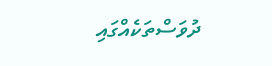ދުވަސްތަކެއްގައި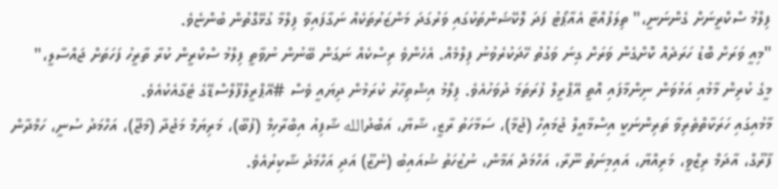ފިލްމު ސްކްރީނަށް ގެންނަނީ،" ތިލަފުއްޓާ އެއާޕޯޓު ފަދަ ލޮކޭޝަންތަކުގައި ވަރުގަދަ މަންޒަރުތަކެއް ނަގާފައިވާ ފިލްމާ ގުޅޭގޮތުން ބުންޏެވެ.
"މިއީ ވަރަށް ބޮޑު ހަރަދެއް ކޮށްގެން ވަރަށް ގިނަ ވަގުތު ހޭދަކުރެވުނު ފިލްމެއް. އެހެންވެ ރިސްކެއް ނަގަން ބޭނުން ނުވާތީ ފިލްމު ސްކްރީން ކުރާ ތާރީހު ފަހަތަށް ޖައްސާލީ،"
މީގެ ކުރިން މާމުއި އަޅުވަން ނިންމާފައި އޮތީ އޭޕްރީލް ފުރަތަމަ ދުވަހުއެވެ. ފިލްމު އިޝްތިހާރު ކުރަމުން ދިޔައީ ވެސް #އޭޕްރީލްފޫލްސްޑޭގެ ޓެގާއެކުއެވެ.
މާމުއިގައި ހަރަކާތްތެރިވާ ތަރިންނަކީ އިސްމާއީލް ޖުމައިހް (ޖުމާ)، ސަމާހަތު ރާޒީ، ޝާޔާ، އަބްދުالله ޝާފިއު އިބްރާހިމް (ފުބޫ)، މަރިޔަމް މަޖުދާ (މަޖޫ)، އަހްމަދު ސުނީ، ހަމްދާން ފާރޫގް، އާދަމް ރިޒްވީ، މަރިއްޔާ، އައިމިނަތު ނޫރާ، އަހްމަދް އަމާން، ނުޒުހަތު ޝުއައިބު (ނުޒޫ) އަދި އަހްމަދު ޝާކިރުއެވެ.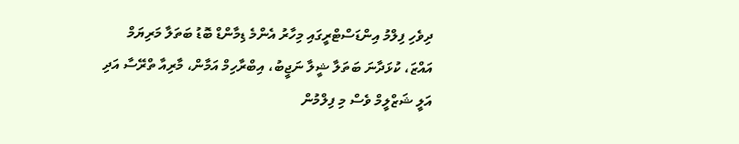ދިވެހި ފިލްމު އިންޑަސްޓްރީގައި މިހާރު އެންމެ ޑިމާންޑް ބޮޑު ބަތަލާ މަރިޔަމް އައްޒަ، ކުޅަދާނަ ބަތަލާ ޝީލާ ނަޖީބު، އިބްރާހިމް އަމާން، މާރިއާ ތްރޭސާ އަދި އަލީ ޝަޒްލީމް ވެސް މި ފިލްމުން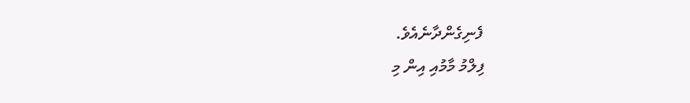ފެނިގެންދާނެއެވެ.
ފިލްމު މާމުއި އިން މި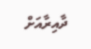ދާއިރާއަށް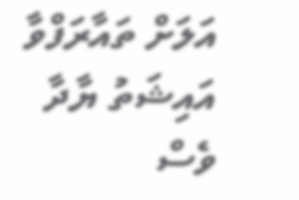އަލަށް ތައާރަފްވާ އައިޝަތު ޔާދާ ވެސް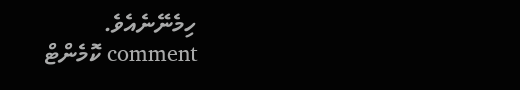ހިމެނޭނެއެވެ.
comment ކޮމެންޓް